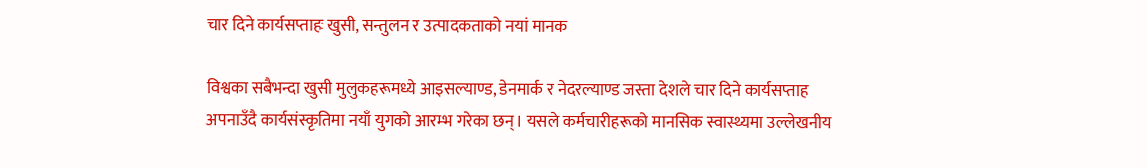चार दिने कार्यसप्ताहः खुसी, सन्तुलन र उत्पादकताको नयां मानक

विश्वका सबैभन्दा खुसी मुलुकहरूमध्ये आइसल्याण्ड, डेनमार्क र नेदरल्याण्ड जस्ता देशले चार दिने कार्यसप्ताह अपनाउँदै कार्यसंस्कृतिमा नयाँ युगको आरम्भ गरेका छन्। यसले कर्मचारीहरूको मानसिक स्वास्थ्यमा उल्लेखनीय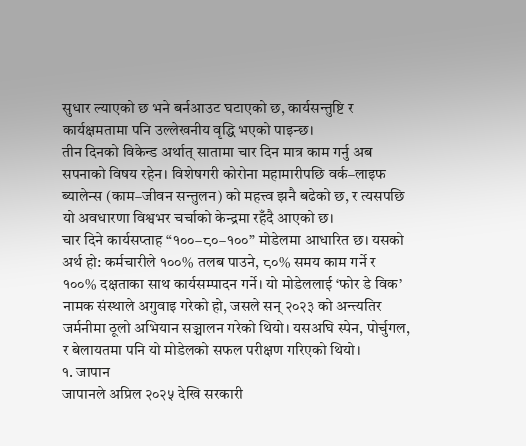सुधार ल्याएको छ भने बर्नआउट घटाएको छ, कार्यसन्तुष्टि र कार्यक्षमतामा पनि उल्लेखनीय वृद्धि भएको पाइन्छ।
तीन दिनको विकेन्ड अर्थात् सातामा चार दिन मात्र काम गर्नु अब सपनाको विषय रहेन। विशेषगरी कोरोना महामारीपछि वर्क–लाइफ ब्यालेन्स (काम–जीवन सन्तुलन) को महत्त्व झनै बढेको छ, र त्यसपछि यो अवधारणा विश्वभर चर्चाको केन्द्रमा रहँदै आएको छ।
चार दिने कार्यसप्ताह “१००–८०–१००” मोडेलमा आधारित छ। यसको अर्थ हो: कर्मचारीले १००% तलब पाउने, ८०% समय काम गर्ने र १००% दक्षताका साथ कार्यसम्पादन गर्ने। यो मोडेललाई ‘फोर डे विक’ नामक संस्थाले अगुवाइ गरेको हो, जसले सन् २०२३ को अन्त्यतिर जर्मनीमा ठूलो अभियान सञ्चालन गरेको थियो। यसअघि स्पेन, पोर्चुगल, र बेलायतमा पनि यो मोडेलको सफल परीक्षण गरिएको थियो।
१. जापान
जापानले अप्रिल २०२५ देखि सरकारी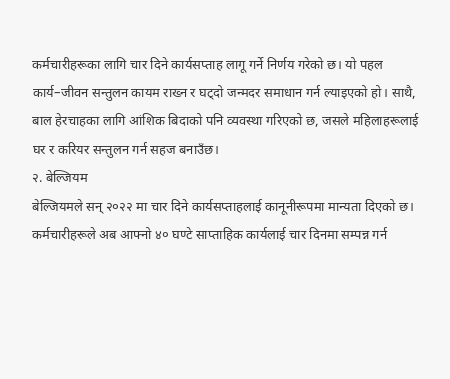कर्मचारीहरूका लागि चार दिने कार्यसप्ताह लागू गर्ने निर्णय गरेको छ। यो पहल कार्य–जीवन सन्तुलन कायम राख्न र घट्दो जन्मदर समाधान गर्न ल्याइएको हो। साथै, बाल हेरचाहका लागि आंशिक बिदाको पनि व्यवस्था गरिएको छ, जसले महिलाहरूलाई घर र करियर सन्तुलन गर्न सहज बनाउँछ।
२. बेल्जियम
बेल्जियमले सन् २०२२ मा चार दिने कार्यसप्ताहलाई कानूनीरूपमा मान्यता दिएको छ। कर्मचारीहरूले अब आफ्नो ४० घण्टे साप्ताहिक कार्यलाई चार दिनमा सम्पन्न गर्न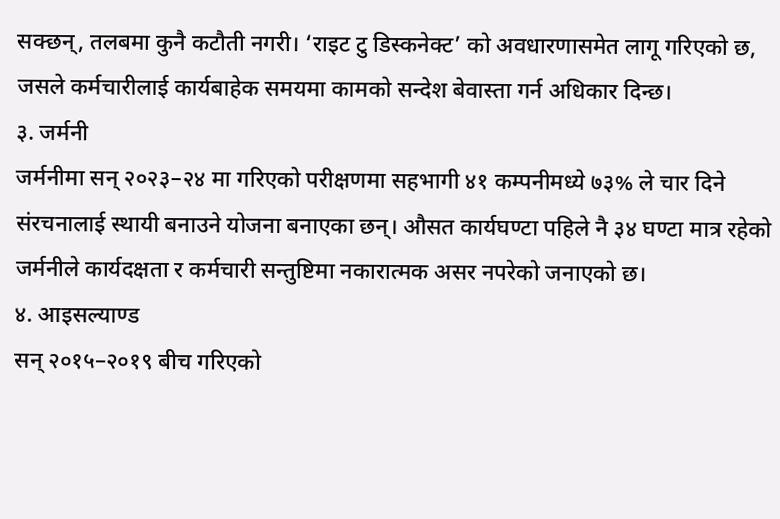सक्छन्, तलबमा कुनै कटौती नगरी। ‘राइट टु डिस्कनेक्ट’ को अवधारणासमेत लागू गरिएको छ, जसले कर्मचारीलाई कार्यबाहेक समयमा कामको सन्देश बेवास्ता गर्न अधिकार दिन्छ।
३. जर्मनी
जर्मनीमा सन् २०२३–२४ मा गरिएको परीक्षणमा सहभागी ४१ कम्पनीमध्ये ७३% ले चार दिने संरचनालाई स्थायी बनाउने योजना बनाएका छन्। औसत कार्यघण्टा पहिले नै ३४ घण्टा मात्र रहेको जर्मनीले कार्यदक्षता र कर्मचारी सन्तुष्टिमा नकारात्मक असर नपरेको जनाएको छ।
४. आइसल्याण्ड
सन् २०१५–२०१९ बीच गरिएको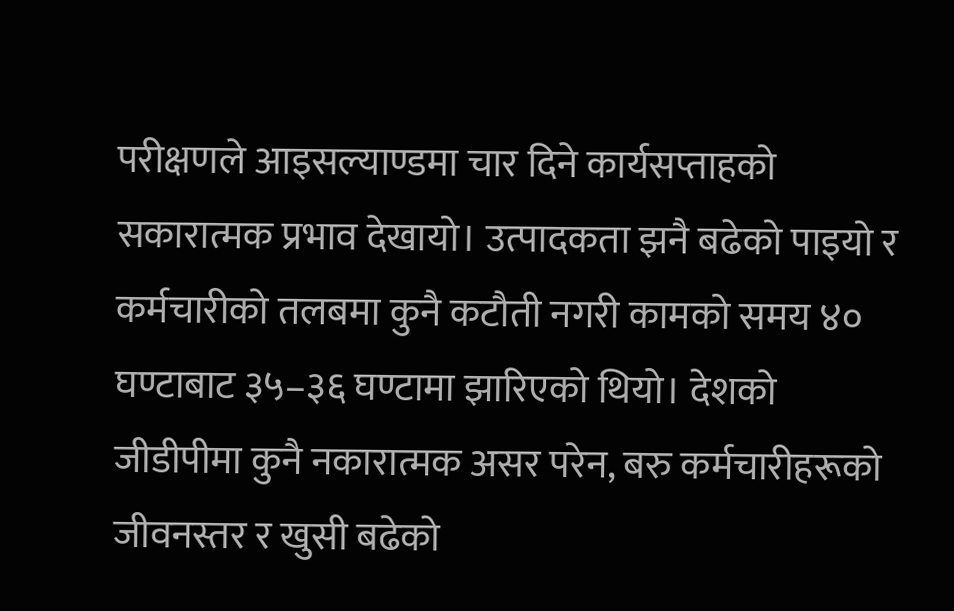परीक्षणले आइसल्याण्डमा चार दिने कार्यसप्ताहको सकारात्मक प्रभाव देखायो। उत्पादकता झनै बढेको पाइयो र कर्मचारीको तलबमा कुनै कटौती नगरी कामको समय ४० घण्टाबाट ३५–३६ घण्टामा झारिएको थियो। देशको जीडीपीमा कुनै नकारात्मक असर परेन, बरु कर्मचारीहरूको जीवनस्तर र खुसी बढेको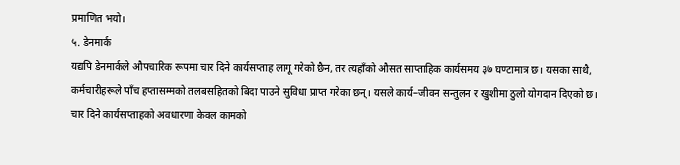प्रमाणित भयो।
५. डेनमार्क
यद्यपि डेनमार्कले औपचारिक रूपमा चार दिने कार्यसप्ताह लागू गरेको छैन, तर त्यहाँको औसत साप्ताहिक कार्यसमय ३७ घण्टामात्र छ। यसका साथै, कर्मचारीहरूले पाँच हप्तासम्मको तलबसहितको बिदा पाउने सुविधा प्राप्त गरेका छन्। यसले कार्य–जीवन सन्तुलन र खुशीमा ठुलो योगदान दिएको छ।
चार दिने कार्यसप्ताहको अवधारणा केवल कामको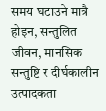समय घटाउने मात्रै होइन, सन्तुलित जीवन, मानसिक सन्तुष्टि र दीर्घकालीन उत्पादकता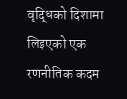वृद्धिको दिशामा लिइएको एक रणनीतिक कदम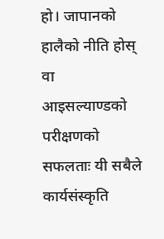हो। जापानको हालैको नीति होस् वा आइसल्याण्डको परीक्षणको सफलताः यी सबैले कार्यसंस्कृति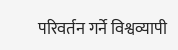परिवर्तन गर्ने विश्वव्यापी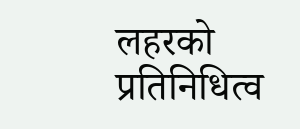लहरको प्रतिनिधित्व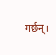गर्छन्।